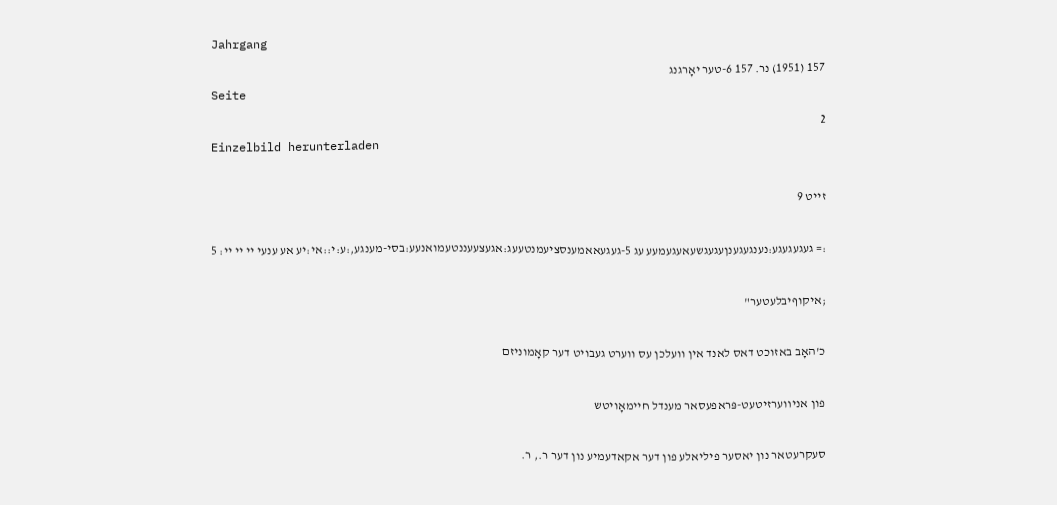Jahrgang
157 (1951) נר. 157 6-טער יאָרגנג
Seite
2
Einzelbild herunterladen

זייט 9

:= געגעגעגע:נענגעגענןעגעגשעאעגעמעע עג 5-געגעאאמענסציעמנטעעג:אגעצעעננטעמואנעע:בסי-מענגע,:ע:י::אי:יע אע ענעי יי יי יי: 5

;איקוףיבלעטער"

כ'האָב באזוכט דאס לאנד אין וועלכן עס ווערט געבויט דער קאָמוניזם

פון אניװערזיטעט-פּראפעסאר מענדל חיימאָויטש

סעקרעטאר נון יאסער פיליאלע פון דער אקאדעמיע נון דער ר., ר.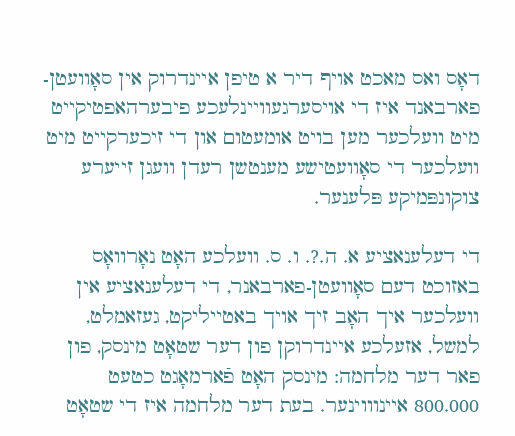דאָס ואס מאכט אויף דיר א טיפן איינדרוק אין סאָוועטן-פארבאנד איז די אויסערגעוויינלעכע פיבערהאפטיקייט מיט וועלכער מען בויט אומעטום און די זיכערקייט מיט וועלכער די סאָוועטישע מענטשן רעדן וועגן זייערע צוקונפּמיקע פּלענער.

די דעלענאציע א. ה.?. ו. ס. וועלכע האָט נאָרוואָס באזוכט דעם סאָוועטן-פארבאנר, די דעלענאציע אין וועלכער איך האָב זיך אויך באטייליקט, געזאמלט, למשל, אזעלכע איינדרוקן פון דער שטאָט מינסק, פון פאר דער מלחמה: מינסק האָט פֿארמאָגט כטעט 800.000 איינוווינער. בעת דער מלחמה איז די שטאָט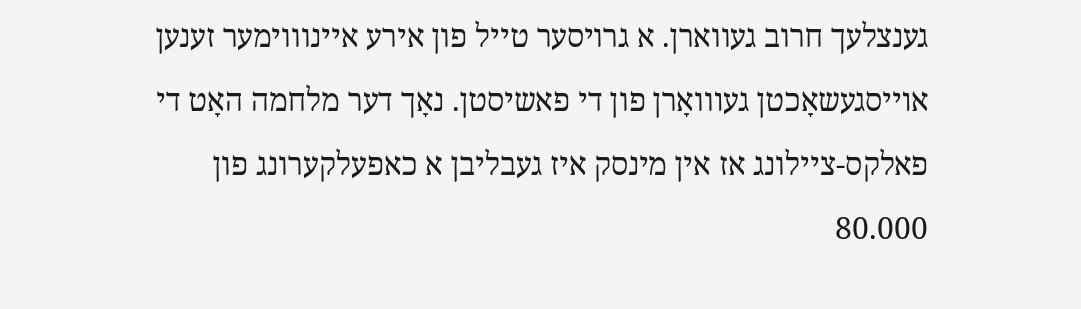גענצלעך חרוב געווארן. א גרויסער טייל פון אירע איינוווימער זענען אױיסגעשאָכטן געװואָרן פון די פאשיסטן. נאָך דער מלחמה האָט די פאלקס-ציילונג אז אין מינסק איז געבליבן א כאפעלקערונג פון 80.000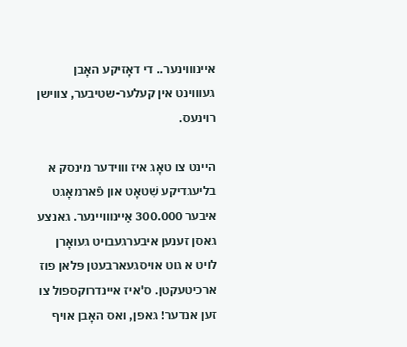איינוווינער.. די דאָזיקע האָבן געוווינט אין קעלער-שטיבער, צווישן רוינעס.

היינט צו טאָג איז װוידער מינסק א בליעגדיקע שִׁטאָט און פֿארמאָגט איבער 300.000 אַיינװױינער. גאנצע גאסן זענען איבערגעבויט געואָרן לויט א גוט אויסגעארבעטן פּלאן פוז ארכיטעקטן. ס'איז איינדרוקספול צו זען אנדער! גאפן, ואס האָבן אויף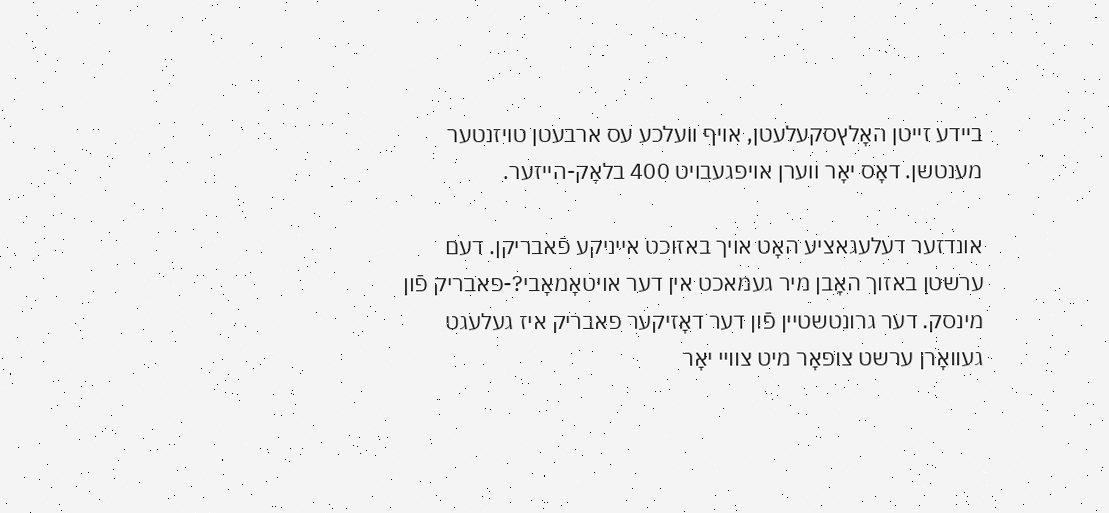ביידע זייטן האָלץסקעלעטן, אויף וועלכע עס ארבעטן טויזנטער מענטשן. דאָס יאָר ווערן אויפגעבויט 400 בלאָק-הייזער.

אונדזער דעלעגאציע האָט אויך באזוכט אייניקע פֿאבריקן. דעם ערשטן באזוך האָבן מיר געמאכט אין דער אויטאָמאָבי?-פאבריק פֿון מינסק. דער גרונטשטיין פֿון דער דאָזיקער פאבריק איז געלעגט געוואָרן ערשט צופאָר מיט צוויי יאָר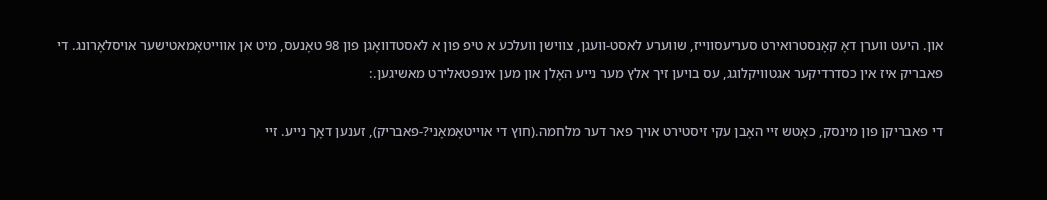און. היעט ווערן דאָ קאָנסטרואירט סעריעסווייז, שווערע לאסט-וועגן, צווישן װעלכע א טיפ פון א לאסטדוואָגן פון 98 טאָנעס, מיט אן אוױיטאָמאטישער אויסלאָרונג. די פאבריק איז אין כסדרדיקער אגטוויקלוגג, עס בויען זיך אלץ מער נייע האָלן און מען אינפטאלירט מאשיגען.:

די פאבריקן פון מינסק, כאָטש זיי האָבן עקי זיסטירט אויך פאר דער מלחמה.(חוץ די אױיטאָמאָני?-פאבריק), זענען דאָך נייע. זיי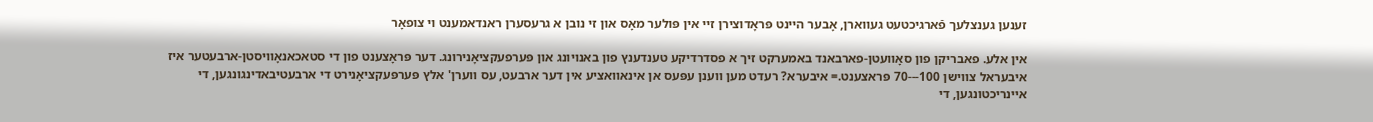זענען גענצלעך פֿארגיכטעט געווארן, אָבער היינט פּראָדוצירן זיי אין פּולער מאָס און זי נובן א גרעסערן ראנדאמענט וי צופאָר

אין אלע. פאבריקן פון סאָוועטן-פארבאנד באמערקט זיך א פסדרדיקע טענדענץ פון באנויונג און פּערפעקציאָנירונג. דער פּראָצענט פון די סטאכאנאָוויסטן-ארבעטער איז איבעראל צווישן 100---70 פּראצענט.= איבערא? רעדט מען ווענן עפּעס אן אינאוואציע אין דער ארבעט, עס ווערן' אלץ פּערפּעקציאָנירט די ארבעטיבאדינגונגען, די איינריכטונגען, די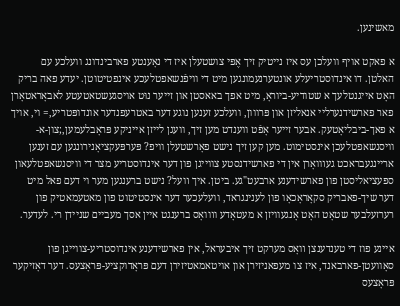מאשינען.

א פאקט אויף וועלכן עס איז נייטיק זיך אֶפּי צושטעלן איז די נאָענטע פארבינדונג וועלכע עם האלטן. דו אינדוסטריעלע אונטערנעמונגען מיט די וויפֿנשאפטלעכע אינפטיטוטן. יעדע פאה בריק האָט אייגנטלעך א שטודיע-ביוראָ, מיט אפך באאסטן און זייער נוּט אויסגעשטאטעטע לאבאָראטאָרן פאר פארשידנערליי אנאליזן און פּרווון, וועלכע זענען נוגע דער באטרעפנדער אונדופּטריע,= וי, אויך א פאך-ביבליאָטעק. אבער זייער אָפֿט ווענדט מען זיך, וועגן לייזן אייניקע פּראָבלעמען,;צון-א- וויסנשאפטלעכן אינסטימוט. מען קען זיך נישט פאָרשטעלן וויפ? פּערפּעקציאָנירונגען עם זענען אריינגעבראכט געװואָרן אין די פארשידנסטע צווייגן פון דער אינדוסטריע מצר די וויסנשאפטלעאון ספּעציאליסטן פון פארשידענע ארבעט"גע. ביטן. איך װעל? נישט ברענגען מער וי דעם פאל מיט דער שיך-פאבריק סקאָראָכאָו פון לענינגראד, וועלעכער דער אינסטיטוט פון מאטעמאטיק פון רערזעלבער שטאָט האָט אָנגעוויזן א מעטאָדע וװואָס ברענגט איין אסך מעביים שניידן רי. לעדער.

איינע פוז די טענדענצן װאָס מערקט זיך איבעראל, אין פארשידענע אינדוסטריע-צווייגן פון סאָוועטן-פארבאנד, איז צו מעפאניזירן און אויטאמאטיזירן דעם פּראָדוקציע-פּראָצעס. דער דאָזיקער פּראָצעס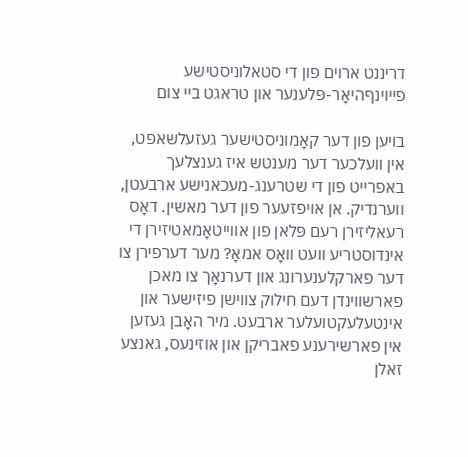דריננט ארוים פון די סטאלוניסטישע פײױנףהיאָר-פּלענער און טראגט ביי צום

בויען פון דער קאָמוניסטישער געזעלשאפט, אין וועלכער דער מענטש איז גענצלעך באפרייט פון די שטרענג-מעכאנישע ארבעטן, ווערנדיק. אן אויפזעער פון דער מאשין. דאָס רעאליזירן רעם פּלאן פון אוױיטאָמאטיזירן די אינדוסטריע וועט וואָס אמאָ? מער דערפירן צו דער פארקלענערונג און דערנאָך צו מאכן פארשווינדן דעם חילוק צווישן פיזישער און אינטעלעקטועלער ארבעט. מיר האָבן געזען אין פארשירענע פאבריקן און אוזינעס, גאנצע זאלן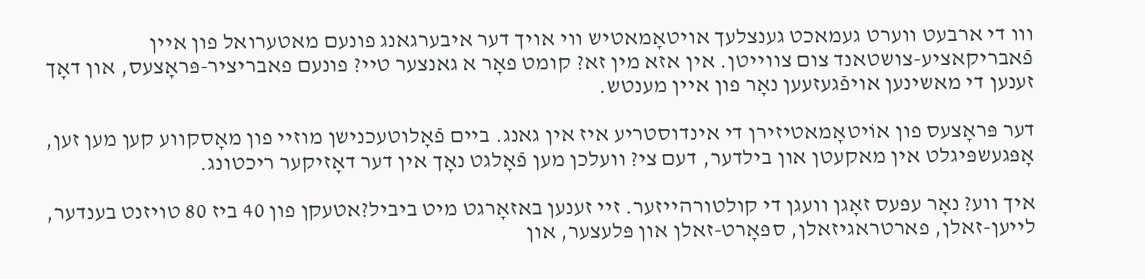ווו די ארבעט ווערט געמאכט גענצלעך אויטאָמאטיש ווי אויך דער איבערגאנג פונעם מאטערואל פון איין פֿאבריקאציע-צושטאנד צום צווייטן. אין אזא מין זא? קומט פאָר א גאנצער טיי? פונעם פאבריציר-פּראָצעס, און דאָך זענען די מאשינען אױפֿגעזעען נאָר פון איין מענטש.

דער פּראָצעס פון אוֹיטאָמאטיזירן די אינדוסטריע איז אין גאנג. ביים פֿאָלוטעכנישן מוזיי פון מאָסקווע קען מען זען, אָפּגעשפּיגלט אין מאקעטן און בילדער, דעם צי? וועלכן מען פֿאָלגט נאָך אין דער דאָזיקער ריכטונג.

איך ווע? נאָר עפּעס זאָגן וועגן די קולטורהייזער. זיי זענען באזאָרגט מיט ביביל?אטעקן פון 40 ביז 80 טויזנט בענדער, לייען-זאלן, פארטראגיזאלן, ספּאָרט-זאלן און פּלעצער, און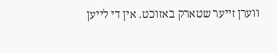ווערן זייער שטארק באזוכט. אין די לייען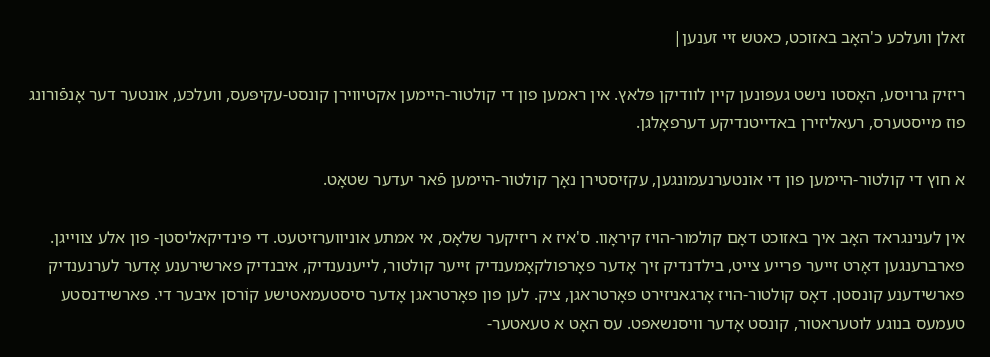זאלן וועלכע כ'האָב באזוכט, כאטש זיי זענען|

ריזיק גרויסע, האָסטו נישט געפונען קיין לוודיקן פּלאץ. אין ראמען פון די קולטור-היימען אקטיווירן קונסט-עקיפּעס, וועלכּע, אונטער דער אָנפֿורונג פוז מייסטערס, רעאליזירן באדייטנדיקע דערפאָלגן.

א חוץ די קולטור-היימען פון די אונטערנעמונגען, עקזיסטירן נאָך קולטור-היימען פֿאר יעדער שטאָט.

אין לענינגראד האָב איך באזוכט דאָם קולמור-הויז קיראָוו. ס'איז א ריזיקער שלאָס, אי אמתע אוניווערזיטעט. די פינדיקאליסטן- פון אלע צווייגן. פארברענגען דאָרט זייער פרייע צייט, בילדנדיק זיך אָדער פאָרפולקאָמענדיק זייער קולטור, לייענענדיק, איבנדיק פארשירענע אָדער לערנענדיק פארשידענע קונסטן. דאָס קולטור-הויז אָרגאניזירט פאָרטראגן, ציק. לען פון פאָרטראגן אָדער סיסטעמאטישע קוֹרסן איבער די. פארשידנסטע טעמעס בנוגע לוטעראטור, קונסט אָדער וויסנשאפט. עס האָט א טעאטער-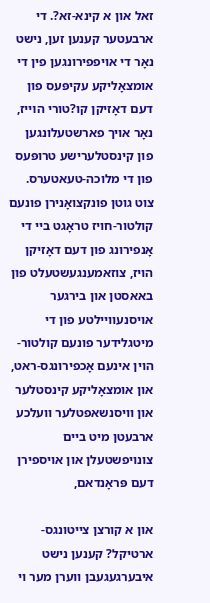זאל און א קינא-זא?. די ארבעטער קענען זען, נישט נאָר די אויפפירונגען פין די אומצאָליקע עקיפּעס פון דעם דאָזיקן קו?טורי הױיז, נאָר אויך פארשטעלונגען פון קינסטלערישע טרופּעס פון די מלוכה-טעאטערס. צוט גוטן פונקצואָנירן פונעם קולטור-חויז טראָגט ביי די אָנפירונג פון דעם דאָזיקן הויז, צוזאמענגעשטעלט פון באאסטן און בירגער אויסנעוויילטע פון די מיטגלידער פונעם קולטור-הוין אינעם אָכפירונגס-ראט, און אומצאָליקע קינסטלער און וויסנשאפטלער וועלכע ארבעטן מיט ביים צונויפשטעלן און אויספירן דעם פּראָנדאם,

און א קורצן צייטונגס-ארטיקל? קענען נישט איבערגעגעבן ווערן מער וי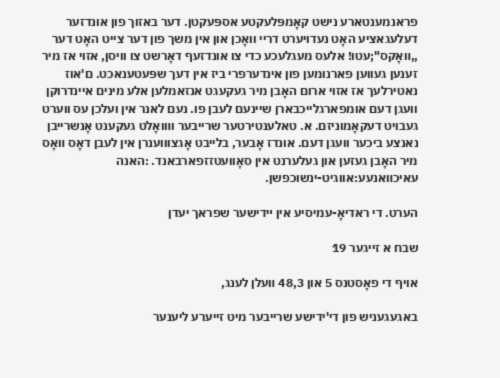פראנמענטארע נישט קאָמפּלעקטע אספּעקטן. דער באזוך פון אונדזער דעלעגאציע האָט נעדויערט דריי וואָכן און אין משך פון דער צייט האָט דער ,,װאָקס";עטו! אלעס מעגלעכע כדי צו אונדזעף דאָרשט צו וויסן, אזוי אז מיר זענען געווען פארנומען פון אינדערפרי ביז אין דעך שפּעטענאכט. ם'אוז נאטירלעך אז אזוי ארום האָבן מיר געקעגט אנזאמלען אלע מינים איינדרוקן וועגן דעם אומפארגלייכבארן שיינעם לעבן פו. נעם לאנר אין ועלכן עס ווערט געבויט דעקאָמוניזם. א. טאלענטירטער שרייבער וװואָלט געקענט אָנשרייבן נאנצע ביכער וועגן דעם. אונדז אָבער, בלייבט אָגצוווענרן אין לעבן דאָס װאָס מיר האָבן געזען און געלערנט אין סאָוועטזזפארבאנד. :האנה עאיכװאנעע:אווגיט-ינשוכפשן.

הערט. די ראדיאָ-עמיסיע אין ײדישער שפראך יעדן

שבח א זייגער 19

אויף די פאָסטנס 5 און 48,3 װעלן לענג,

באגעגעניש פון די'ידישע שרייבער מיט זייערע ליענער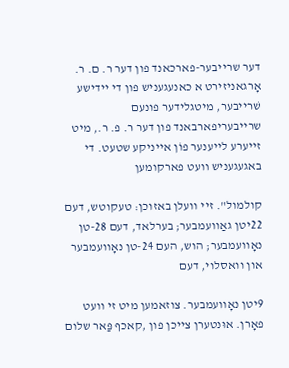דער שרייבער-פארכאנד פון דער ר. ם. ר. אָרגאניזירט א כאנעגעניש פון די יידישע שׁרייבער, מיטגלידער פונעם שרייבעריפארבאנד פון דער ר. פ. ר., מיט זייערע לייענער פוֹן אייניקע שטעט. די באגעגעניש װעט פארקומען

קולמול". זיי וועלן באזוכן: טעקוטש, דעם 22יטן גאַוועמבער; בערלאד, דעם 28-טן נאָוועמבער; הוש, העם 24-טן נאָוועמבער און וואסלוי, דעם

9יטן נאָוועמבער. צוזאמען מיט זי וועט פאָרן. אוּנטערן צייכן פון ,קאכף פַּאר שלום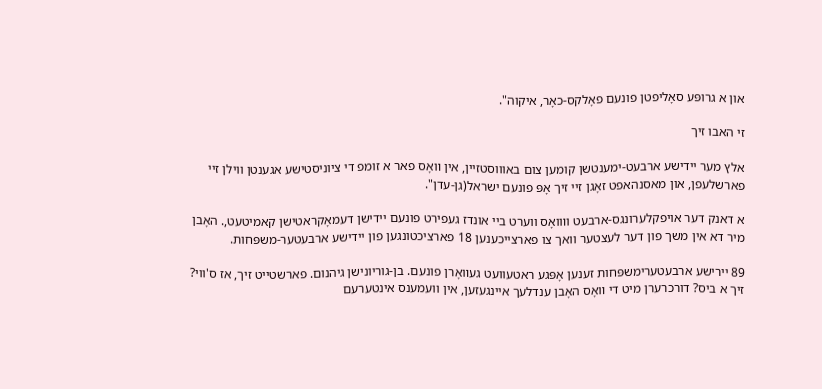און א גרופּע סאָליפטן פונעם פאָלקס-כאָר, איקוה".

זי האבו זיך

אלץ מער יידישע ארבעט-ימענטשן קומען צום באוווסטזיין, אין װאָס פאר א זומפ די ציוניסטישע אגענטן ווילן זיי פארשלעפן, און מאסנהאפט זאָגן זיי זיך אָפּ פונעם ישראל(גן-עדן".

א דאנק דער אויפקלערונגס-ארבעט וװואָס ווערט ביי אונדז געפירט פונעם יידישן דעמאָקראטישן קאמיטעט,. האָבן מיר דא אין משך פון דער לעצטער וואך צו פארצייכענען 18 פארציכטונגען פון יידישע ארבעטער-משפּחות.

89 יירישע ארבעטערימשפּחות זענען אָפּגע ראטעוועט געװאָרן פונעם. בן-גוריונישן גיהנום. פארשטייט זיך, אז ס'ווי? זיך א ביס? דורכרערן מיט די װאָס האָבן ענדלעך איינגעזען, אין וועמענס אינטערעם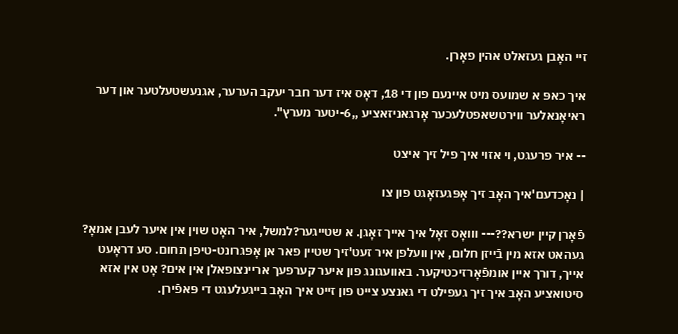זיי האָבן געזאלט אהין פאָרן.

איך כאפּ א שמועס מיט איינעם פון די 18, דאָס איז דער חבר יעקב הערער, אגנעשטעלטער און דער ראיאָנאלער ווירטשאפטלעכער אָרגאניזאציע ,,6-יטער מערץ".

-- איר פרעגט, וי אזוי איך פיל זיך איצט

| נאָכדעם'איך האָב זיך אָפּגעזאָגט פון צו

פֿאָרן קיין ישרא??--- װואָס זאָל איך אייך זאָגן. א שטייגער?למשל, איר האָט שוין אין איער לעבן אמאָ? געהאט אזא מין בֿייזן חלום, אין וועלפן איר זעט'זיך שטיין פאר אן אָפּגרונט-טיפן תחום. סע דראָעט אייך, דורך איין אומפֿאָרזיכטיקער. באוועגונג פון איער קערפעך אריינצופאלן אין אים? אָט אין אזא סיטואציע האָב איך זיך געפילט די גאנצע צייט פון זייט איך האָב בייגעלעגט די פּאפֿירן.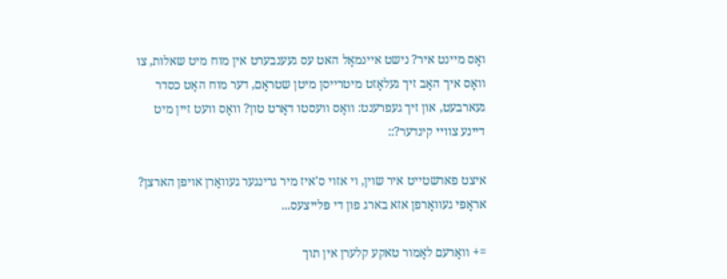ואָס מיינט איר? נישט איינמאָל האט עס געענבערט אין מוח מיט שאלות, צו װאָס איך האָב זיך געלאָזט מיטרייסן מיטן שטראָם, דער מוח האָט כסדר געארבעט, און זיך געפרענט: װאָס וועסטו דאָרט טון? װאָס וועט זיין מיט דיינע צוויי קינדער?::

איצט פארשטייט איר שוין, וי אזוי ס'איז מיר גרינגער געװאָרן אויפן הארצן? אראָפּי געװאָרפן אזא בארג פון די פּלייצעס...

=+ װאָרעם לאָמור טאקע קלערן אין תוך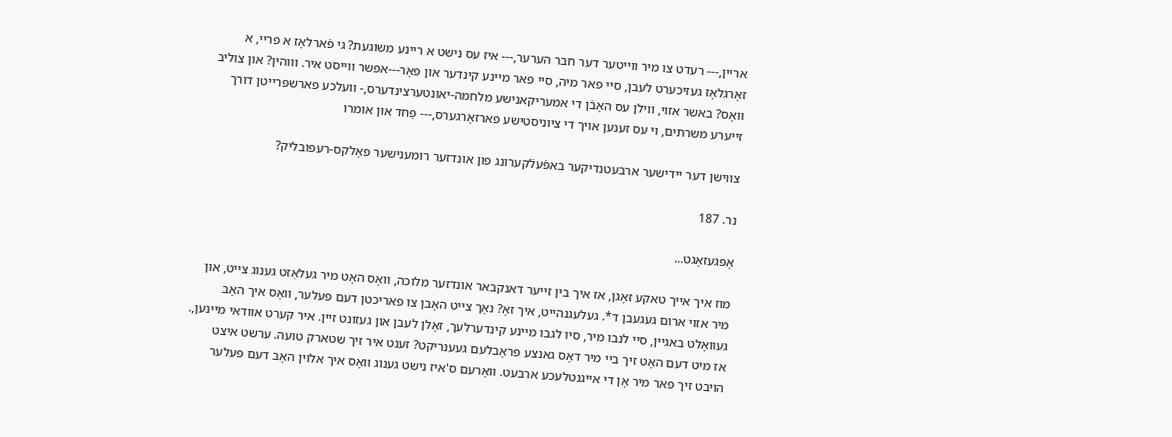אריין,--- רעדט צו מיר ווייטער דער חבר הערער,--- איז עס נישט א ריינע משוגעת? גי פֿארלאָז א פריי, א זאָרגלאָז געזיכערט לעבן, סיי פאר מיה, סיי פאר מיינע קינדער און פאָר---אפשר ווייסט איר. וווהין? און צוליב װאָס? באשר אזוי, ווילן עס האָבֿן די אמעריקאנישע מלחמה-יאונטערצינדערס,- וועלכע פארשפּרייטן דורך זייערע משרתים, וי עס זענען אויך די ציוניסטישע פארזאָרגערס,--- פַּחד און אומרו

צווישן דער יידישער ארבעטנדיקער באפֿעלֿקערונג פון אונדזער רומענישער פאָלקס-רעפּובליק?

נר. 187

אָפּגעזאָגט...

מוז איך אייך טאקע זאָגן, אז איך בין זייער דאנקבאר אונדזער מלוכה, װאָס האָט מיר געלאַזט גענוג צייט, און מיר אזוי ארום געגעבן ד*. געלעגנהייט, איך זאָ? נאָך צייט האָבן צו פאריכטן דעם פעלער, וואָס איך האָב געוואָלט באגיין, סיי לנבו מיר, סיו לגבו מיינע קינדערלעך, זאָלן לעבן און געזונט זיין. איר קערט אוודאי מיינען,. אז מיט דעם האָט זיך ביי מיר דאָס גאנצע פּראָבלעם געענריקט? זענט איר זיך שטארק טועה. ערשט איצט הויבט זיך פאר מיר אָן די אייגנטלעכע ארבעט. װאָרעם ס'איז נישט גענוג וואָס איך אלוין האָב דעם פעלער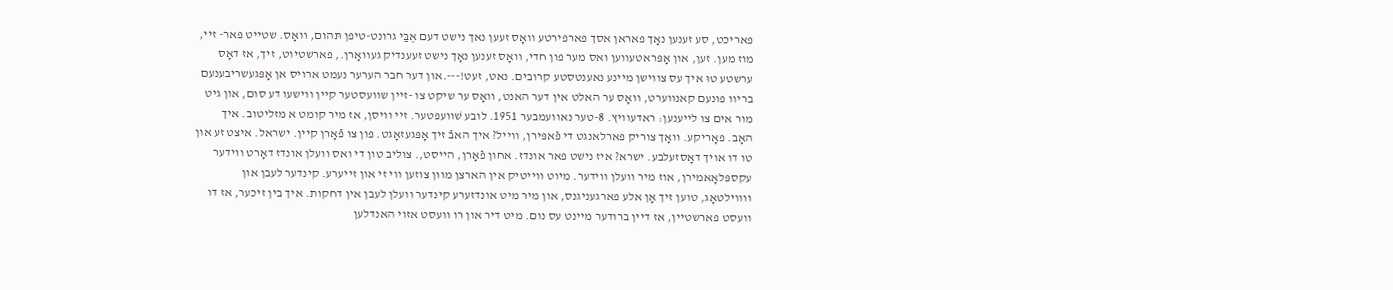פאריכט, סע זענען נאָך פאראן אסך פארפירטע וואָס זעען נאך נישט דעם אֶבַּי גרונט-טיפן תּהום, װאָס. שטייט פאר- זיי, מוז מען. זען, און אָפּראטעווען ואס מער פון חדי, װאָס זענען נאָך נישט זעענדיק געװאָרן., פארשטיוט, זיך, אז דאָס ערשטע טוּ איך עס צווישן מיינע נאענטסטע קרובים. נאט, זעט!---.און דער חבר הערער נעמט ארויס אן אָפּגעשריבענעם בריוו פונעם קאנווערט, װאָס ער האלט אין דער האנט, װאָס ער שיקט צו -זיין שוועסטער קיין ווישעו דע סום, און גיט מור אים צו לייענען: ראדעוויץ. 8-טער נאוועמבער 1951. לובע שׁוועפטער. זיי וויסן, אז מיר קומט א מזליטוב. איך האָב. פאָריקע. וואָך צוריק פארלאנגט די פֿאפּירן, ווייל? איך האבֿ זיך אָפּגעזאָגט. פון צו פֿאָרן קיין. ישראל. איצט זע און טו דו אויך דאָסזעלבע. ישרא? איז נישט פאר אונדז. אחון פֿאָרן, הייסט,. צוליב טון די ואס וועלן אונדז דאָרט ווידער עקספּלאָאמירן, אוז מיר וועלן ווידער. מיוט ווייטיק אין הארצן מוון צוזען ווי זי און זייערע. קינדער לעבן און וװױלטאָג, טוען זיך אָן אלע פארגעניגנס, און מיר מיט אונדזערע קינדער וועלן לעבן אין דחקות. איך בין זיכער, אז דו וועסט פארשטיין, אז דיין ברודער מיינט עס נום. מיט דיר און רו וועסט אזוי האנדלען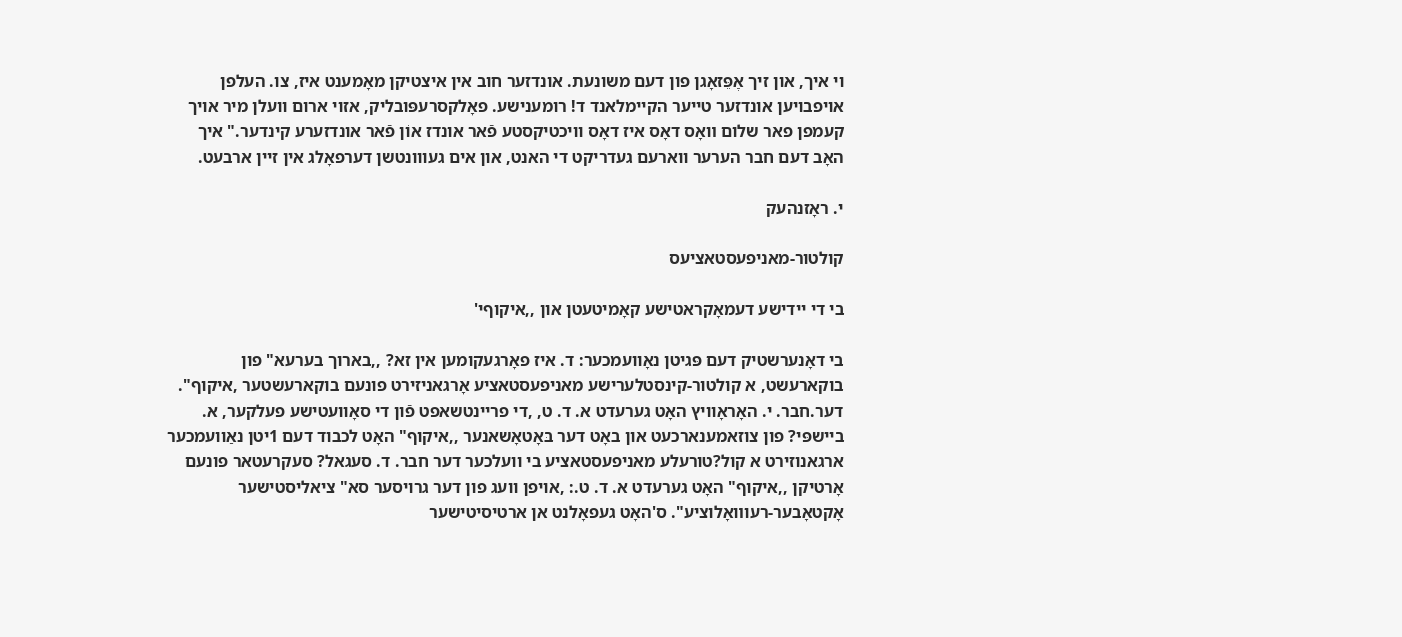וי איך, און זיך אִֶפֵּזאָגן פון דעם משונעת. אונדזער חוב אין איצטיקן מאָמענט איז, צו. העלפן אויפבויען אונדזער טייער הקיימלאנד ד! רומענישע. פאָלקסרעפּובליק, אזוי ארום וועלן מיר אויך קעמפן פאר שלום װאָס דאָס איז דאָס וויכטיקסטע פֿאר אונדז אוֹן פֿאר אונדזערע קינדער." איך האָב דעם חבר הערער ווארעם געדריקט די האנט, און אים געווונטשן דערפאָלג אין זיין ארבעט.

י. ראָזנהעק

קולטור-מאניפעסטאציעס

בי די יידישע דעמאָקראטישע קאָמיטעטן און ,,איקוףי'

בי דאָנערשטיק דעם פּגיטן נאָוועמכער: ד. איז פאָרגעקומען אין זא? ,,בארוך בערעא" פון בוקארעשט, א קולטור-קינסטלערישע מאניפעסטאציע אָרגאניזירט פונעם בוקארעשטער ,איקוף". דער.חבר. י. האָראָוויץ האָט גערעדט א. ד. ט, ,די פריינטשאפט פֿון די סאָוועטישע פעלקער, א. ביישפּי? פון צוזאמענארכעט און באָט דער בּאָטאָשאנער ,,איקוף" האָט לכבוד דעם 1יטן נאַוועמכער ארגאנוזירט א קול?טורעלע מאניפעסטאציע בי וועלכער דער חבר. ד. סעגאל? סעקרעטאר פונעם אָרטיקן ,,איקוף" האָט גערעדט א. ד. ט.: ,אויפן וועג פון דער גרויסער סא" ציאליסטישער אָקטאָבער-רעוװאָלוציע". ס'האָט געפאָלנט אן ארטיסיטישער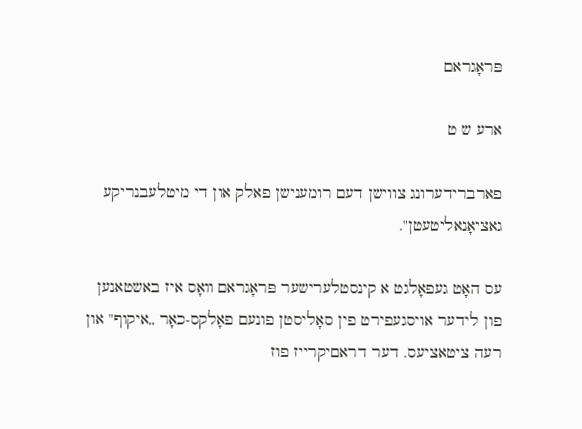פּראָגראם

ארע ש ט

פארברידערונג צווישן דעם רומענישן פאלק און די מיטלעבנריקע גאציאָנאליטעטן".

עס האָט געפאָלגט א קינסטלערישער פּראָגראם װאָס איז באשטאנען פון לידער אויסגעפירט פין סאָליסטן פונעם פאָלקס-כאָר ,,איקוף" און רעה ציטאציעס. דער דראםיקרייז פוז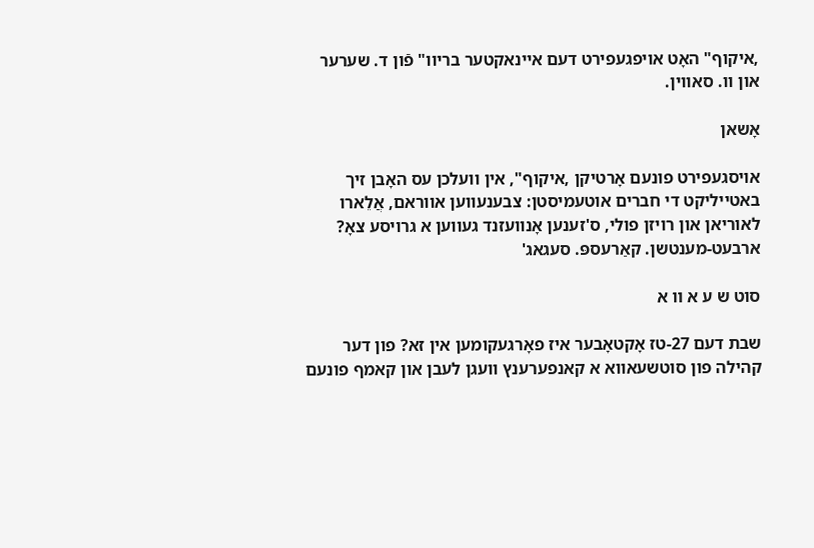,איקוף" האָט אויפגעפירט דעם איינאקטער בריוו" פֿון ד. שערער און וו. סאווין.

אָשאן

אויסגעפירט פונעם אָרטיקן ,איקוף", אין וועלכן עס האָבן זיך באטייליקט די חברים אוטעמיסטן: צבענעווען אווראם, אֲלֵארו לאוריאן און רויזן פולי, ס'זענען אָנוועזנד געווען א גרויסע צאָ? ארבעט-מענטשן. קאַרעספּ. סעגאג'

סוט ש ע א װ א

שבת דעם 27-טז אָקטאָבער איז פאָרגעקומען אין זא? פון דער קהילה פון סוטשעאווא א קאנפערענץ וועגן לעבן און קאמף פונעם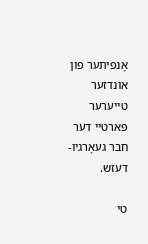אָנפיתער פון אונדזער טייערער פּארטיי דער חבר געאָרגיו-דעזש.

טי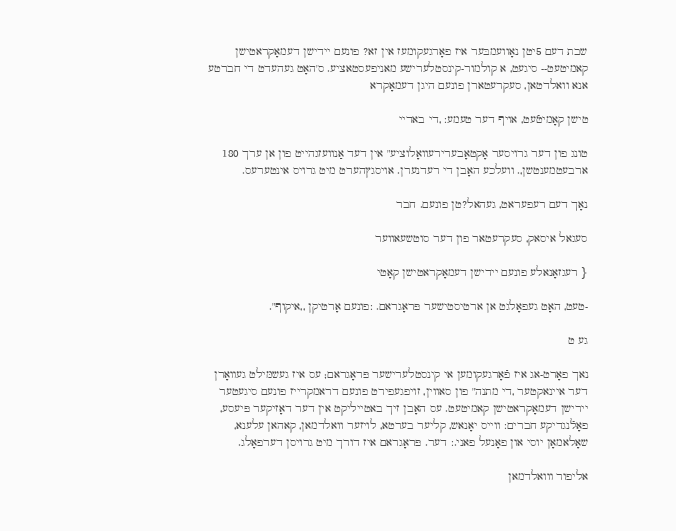שבת דעם 5יטן נאָוועמבּער איז פאָרגעקומעז אין זא? פונעם יידישן דעמאָקראטישן קאמיטעט-- סיגעט, א קולמור-קינסטלערישע מאניפעסטאציע. ס'האָט געהעדט די חברטע אנא וואלדטאן, סעקרעטארן פונעם היגן דעמאָקרא

טישן קאָמיטֿעט, אויף דער טעמע: ,די באדיי

טונג פון דער גרויסער אָקטאָבערירעוואָלוציע" אין דעד אַנוועזגהייט פון אן ערך 180 ארבעטמענטשן,. וועלכע האָבן די רעדנערן. אויסגץהערט מיט גרויס אינטערעס.

נאָך דעם רעפעראט, געהאל?טן פונעם. חבר

סעגאל איסאק, סעקרעטאר פון דער סוטשעאווער

{ רעגזאָנאלע פונעם יידישן דעמאָקראטישן קאָטי

-טעט, האָט געפאָלגט אן ארטיסטישער פּראָגראם. :פונעם אָרטיקן ,,איקוף".

גע ט

נאך פאָרט-אג איז פֿאָרגעקומען אי קינסטלערישער פּראָגראם; עס איז געשמּילט געװאָרן דער איינאקטער ,די מתנה" פון סאווין, זויפגעפירט פונעם דראמקרייז פונעם סיגעטער יירישן דעמאָקראטישן קאמיטעט. עס האָבן זיך באטייליקט אין דער דאָזיקער פּיעסע, פאָלֿנגדיקע חברים: ווייס יאָנאש, קליער בערטא, לויזער וואלדמאן, קאהאן עלענא, שאָלאמאָן יוסי און פאָנעל פאני.: דער. פּראָגראם איז דורך מיט גרויסן דערפאָלג.

אליפור װואלדמאן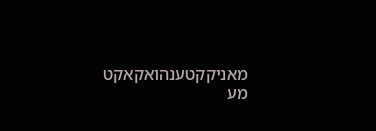מאניקקטענהואקאקט מע